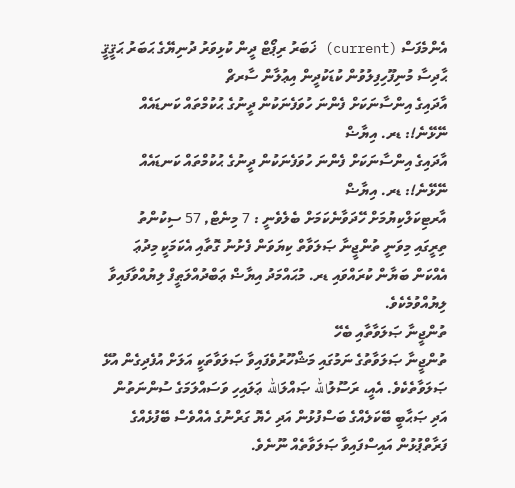އެންމެފަސް (current) ޚަބަރު ރިޕޯޓް ދީން ކުޅިވަރު ދުނިޔޭގެ ޙަބަރު ޙަޤީޤީ ޙާދިސާ މުނިފޫހިފިލުވުން ކުޑަކުދީން އިޢުލާން ސާރޗް
އާދައިގެ އިންސާނަކަށް ފެންނަ ހުވަފެނަކުން ދީނުގެ ޙުކުމްތައް ކަނޑައެއް ނޭޅޭނެ!: ޑރ. އިޔާޟް
އާދައިގެ އިންސާނަކަށް ފެންނަ ހުވަފެނަކުން ދީނުގެ ޙުކުމްތައް ކަނޑައެއް ނޭޅޭނެ!: ޑރ. އިޔާޟް
އާރޓިކަލްކިޔުމަށް ހޭދަވާނެކަމަށް ބެލެވެނީ : 7 މިނެޓް, 57 ސިކުންތު
ތިރީގައި މިވަނީ ތުންޖީނާ ޞަލަވާތް ކިޔަވަން ފެށުނު ގޮތާއި އެކަމަކީ މިދުޢަ އެއްކަން ބަޔާން ކުރައްވައި ޑރ. މުޙައްމަދު އިޔާޟް ޢަބްދުއްލަޠީފް ލިޔުއްވާފައިވާ ލިޔުއްވުމެކެވެ.
ތުންޖީނާ ޞަލަވާތާއި ބެހޭ
ތުންޖީނާ ޞަލަވާތުގެ ނަމުގައި މަޝްހޫރުވެފައިވާ ޞަލަވާތަކީ އަލަށް އުފެދިގެން އުޅޭ ޞަލަވާތެކެވެ. އެއީ، ރަސޫލުالله ޞައްލަالله ޢަލައިހި ވަސައްލަމަގެ ސުންނަތުން އަދި ޞަޙާބީ ބޭކަލެއްގެ ބަސްފުޅުން އަދި ހެޔޮ ގަރްނުގެ އެއްވެސް ބޭފުޅެއްގެ ފަރާތްޕުޅުން އައިސްފައިވާ ޞަލަވާތެއް ނޫނެވެ.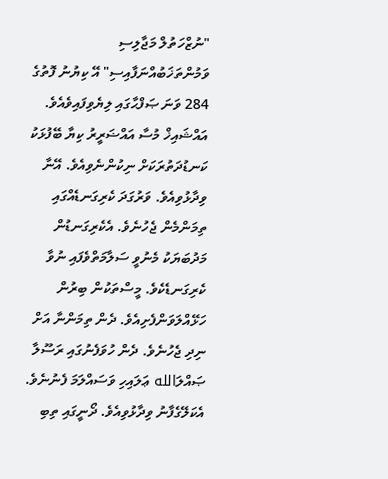"ނުޒްހަތުލް މަޖާލިސި ވަމުންތަޚަބުއްނަފާއިސި" އޭ ކިޔުނު ފޮތުގެ 284 ވަނަ ޞަފްޙާގައި ލިޔެވިފައިވެއެވެ.
އައްޝައިޚް މުސާ އައްޟަރީރު ކިޔާ ބޭފުޅަކު ކަނޑުދަތުރަކަށް ނިކުންނެވިއެވެ. އޭނާ ވިދާޅުވިއެވެ. ވަރުގަދަ ކެރިގަނޑެއްގައި ތިމަންމެން ޖެހުނެވެ. އެކެރިގަނޑުން މަދުބަޔަކު މެނުވީ ސަލާމަތްވެފައި ނުވާ ކެރިގަނޑެކެވެ. މީސްތަކުން ބިރުން ހަޅޭއްލަވަންފެށިއެވެ. ދެން ތިމަންނާ އަށް ނިދި ޖެހުނެވެ. ދެން ހުވަފެނުގައި ރަސޫލާ ޞައްލަالله ޢަލައިހި ވަސައްލަމަ ފެނުނެވެ. އެކަލޭގެފާނު ވިދާޅުވިއެވެ. ދޯނީގައި ތިބި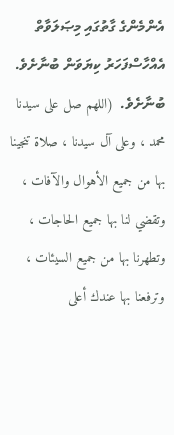އެންމެންގެ ގާތުގައި މިޞަލަވާތް އެއްހާސްފަހަރު ކިޔަވަން ބުނާށެވެ.  ބުނާށެވެ.  (اللهم صل على سيدنا محمد ، وعلى آل سيدنا ، صلاة تنجينا بها من جميع الأهوال والآفات ، وتقضي لنا بها جميع الحاجات ، وتطهرنا بها من جميع السيئات ، وترفعنا بها عندك أعلى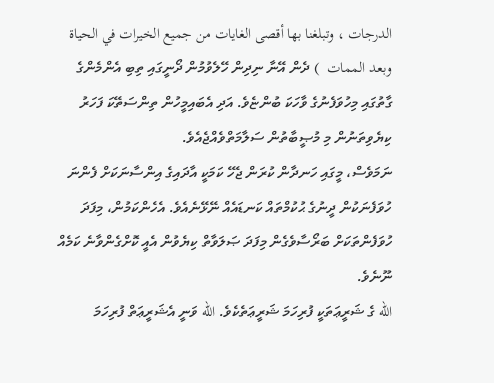الدرجات ، وتبلغنا بها أقصى الغايات من جميع الخيرات في الحياة وبعد الممات  ) ދެން އޭނާ ނިދިން ހޭލެވުމުން ދޯނީގައި ތިބި އެންމެންގެ ގާތުގައި މިހުވަފެނުގެ ވާހަކަ ބުންޏެވެ. އަދި އެބައިމީހުން ތިންސަތޭކަ ފަހަރު ކިޔެވިތަނުން މި މުޞީބާތުން ސަލާމަތްވެއްޖެއެވެ.
ނަމަވެސް، މީގައި ހަނދާން ކުރަން ޖެހޭ ކަމަކީ އާދައިގެ އިންސާނަކަށް ފެންނަ ހުވަފެނަކުން ދީނުގެ ޙުކުމްތައް ކަނޑައެއް ނޭޅޭނެއެވެ. އެހެންކަމުން، މިފަދަ ހުވަފެންތަކަށް ބަރޯސާވެގެން މިފަދަ ޞަލަވާތް ކިޔެވުން އެއީ ކޮށްގެންވާނެ ކަމެއް ނޫނެވެ.
الله ގެ ޝަރީޢަތަކީ ފުރިހަމަ ޝަރީޢަތެކެވެ. الله ވަނީ އެޝަރީޢަތް ފުރިހަމަ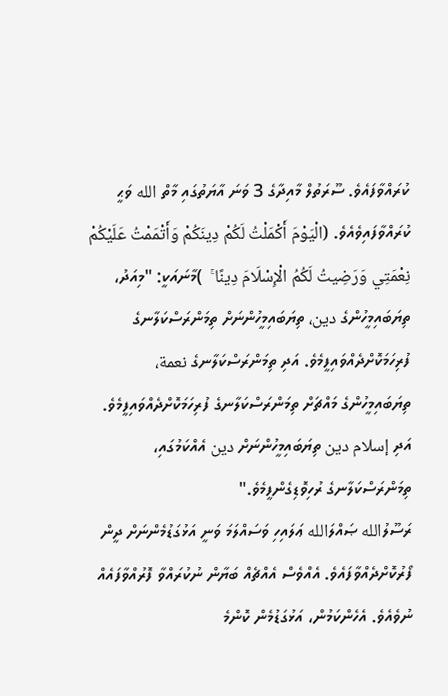ކުރައްވާފައެވެ. ސޫރަތުލް މާއިދާގެ 3 ވަނަ އާޔަތުގައި މާތް الله ވަޙީ ކުރައްވާފައިވެއެވެ. (الْيَوْمَ أَكْمَلْتُ لَكُمْ دِينَكُمْ وَأَتْمَمْتُ عَلَيْكُمْ نِعْمَتِي وَرَضِيتُ لَكُمُ الْإِسْلَامَ دِينًا ۚ  )މާނައަކީ: "މިއަދު، ތިޔަބައިމީހުންގެ دين، ތިޔަބައިމީހުންނަށް ތިމަންރަސްކަލާނގެ ފުރިހަމަކޮށްދެއްވައިފީމެވެ. އަދި ތިމަންރަސްކަލާނގެ نعمة، ތިޔަބައިމީހުންގެ މައްޗަށް ތިމަންރަސްކަލާނގެ ފުރިހަމަކޮށްދެއްވައިފީމެވެ. އަދި إسلام دين ތިޔަބައިމީހުންނަށް دين އެއްކަމުގައި، ތިމަންރަސްކަލާނގެ ރުހިވޮޑިގެންފީމެވެ."
ރަސޫލުالله ޞައްލަالله ޢަލައިހި ވަސައްލަމަ ވަނީ އަޅުގަޑުމެންނަށް ދީން ފޯރުކޮށްދެއްވާފައެވެ. އެއްވެސް އެއްޗެއް ބަޔާން ނުކުރައްވާ ފޮރުއްވާފައެއް ނުވެއެވެ. އެހެންކަމުން، އަޅުގަޑުމެން ކޮންމެ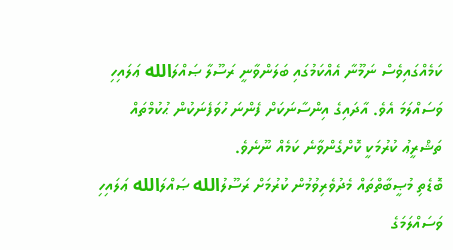ކަމެއްގައިވެސް ނަމޫނާ އެއްކަމުގައި ބަލަންވާނީ ރަސޫލާ ޞައްލަالله ޢަލައިހި ވަސައްލަމަ އެވެ. އާދައިގެ އިންސާނަކަށް ފެންނަ ހުވަފެނަކުން ޙުކުމްތައް ތަޝްރީޢު ކުރުމަކީ ކޮށްގެންވާނެ ކަމެއް ނޫނެވެ.
ބޮޑެތި މުޞީބާތްތައް މެދުވެރިވުމުން ކުރުމަށް ރަސޫލުالله ޞައްލަالله ޢަލައިހި ވަސައްލަމަގެ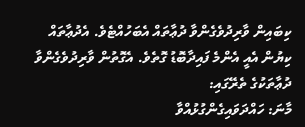ކިބައިން ވާރިދުވެގެންވާ ދުޢާތައް އެބަހުއްޓެވެ. އެދުޢާތައް ކިޔުން އެއީ އެންމެ ފައިދާބޮޑު ގޮތެވެ. އެގޮތުން ވާރިދުވެގެންވާ ދުޢާތަކުގެ ތެރޭގައި:
މާނަ: ހައްދަވައިގެންގުޅުއްވާ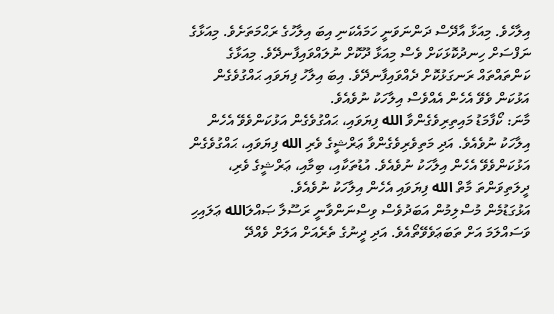އިލާހެވެ. މިއަޅާ އާދޭސް ދަންނަވަނީ ހަމައެކަނި އިބަ އިލާހުގެ ރަޙްމަތަށެވެ. މިއަޅާގެ ނަފްސަށް ހިނދުކޮޅަކަށް ވެސް މިއަޅާ ދޫކޮށް ނުލައްވައިފާނދޭވެ. މިއަޅާގެ ކަންތައްތައް ރަނގަޅުކޮށް ދެއްވައިފާނދޭވެ. އިބަ އިލާހު ފިޔަވައި ޙައްގުވެގެން އަޅުކަން ވެވޭ އެހެން އެއްވެސް އިލާހަކު ނުވެއެވެ.
މާނަ: ކޯފާމަޑު މައިތިރިވެގެންވާ الله ފިޔަވައި، ޙައްގުވެގެން އަޅުކަންވެވޭ އެހެން އިލާހަކު ނުވެއެވެ. އަދި މަތިވެރިވެގެންވާ ޢަރްޝީގެ ވެރި الله ފިޔަވައި، ޙައްގުވެގެން އަޅުކަންވެވޭ އެހެން އިލާހަކު ނުވެއެވެ. އުޑުތަކާއި، ބިމާއި، ޢަރްޝީގެ ވެރި، ދީލަތިވަންތަ މާތް الله ފިޔަވައި އެހެން އިލާހަކު ނުވެއެވެ.
އަޅުގަޑުމެން މުސްލިމުން އަބަދުވެސް ވިސްނަންވާނީ ރަސޫލާ ޞައްލަالله ޢަލައިހި ވަސައްލަމަ އަށް ތަބަޢަވެވޭތޯއެވެ. އަދި ދީނުގެ ތެރެއަށް އަލަށް ވެއްދޭ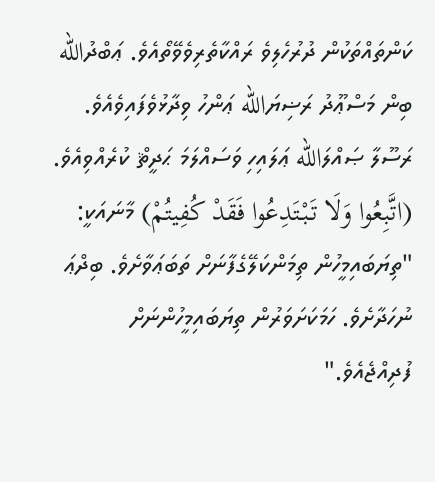ކަންތައްތަކުން ދުރުހެލިވެ ރައްކާތެރިވެވޭތޯއެވެ. ޢަބްދުالله ބިން މަސްޢޫދު ރަޟިޔަالله ޢަންހު ވިދާޅުވެފައިވެއެވެ. ރަސޫލާ ޞައްލަالله ޢަލައިހި ވަސައްލަމަ ޙަދީޘް ކުރެއްވިއެވެ. (اتَّبِعُوا وَلَا تَبْتَدِعُوا فَقَدْ كُفِيتُمْ) މާނައަކީ: "ތިޔަބައިމީހުން ތިމަންކަލޭގެފާނަށް ތަބަޢަވާށެވެ. ބިދްޢަ ނުހަދާށެވެ. ހަމަކަށަވަރުން ތިޔަބައިމީހުންނަށް ފުދިއްޖެއެވެ."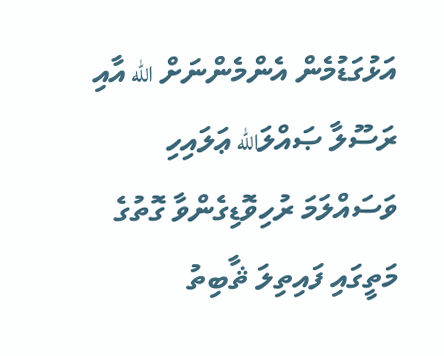އަޅުގަޑުމެން އެންމެންނަށް الله އާއި ރަސޫލާ ޞައްލަالله ޢަލައިހި ވަސައްލަމަ ރުހިވޮޑިގެންވާ ގޮތުގެ މަތީގައި ފައިތިލަ ޘާބިތު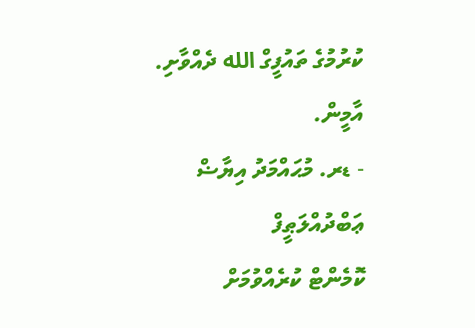ކުރުމުގެ ތައުފީގް الله ދެއްވާށި. އާމީން.
- ޑރ. މުޙައްމަދު އިޔާޟް ޢަބްދުއްލަޠީފް
ކޮމެންޓް ކުރެއްވުމަށް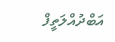އަބްދުއްލަތީފް